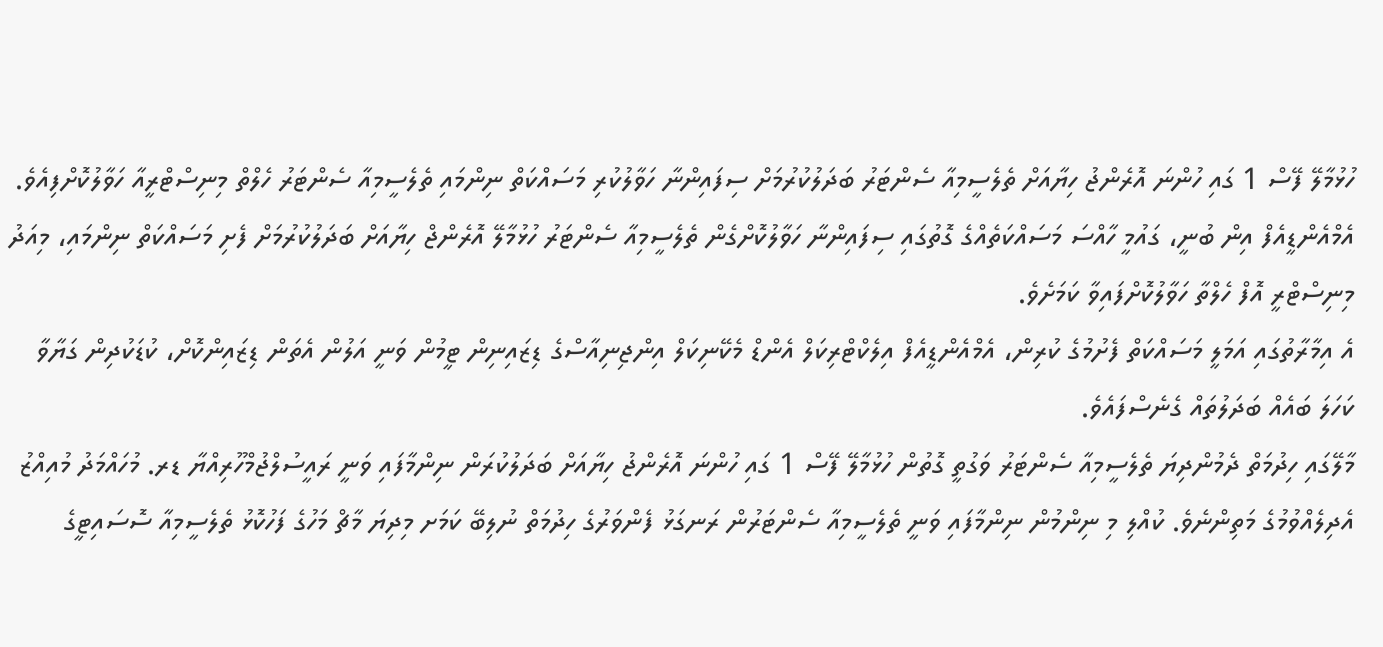ހުޅުމާލޭ ފޭސް 1 ގައި ހުންނަ އޮރެންޖު ހިޔާއަށް ތެލެސީމިއާ ސެންޓަރު ބަދަލުކުރުމަށް ސިފައިންނާ ހަވާލުކުރި މަސައްކަތް ނިންމައި ތެލެސީމިއާ ސެންޓަރު ހެލްތް މިނިސްޓްރީއާ ހަވާލުކޮށްފިއެވެ.
އެމްއެންޑީއެފް އިން ބުނީ، ގައުމީ ހާއްސަ މަސައްކަތެއްގެ ގޮތުގައި ސިފައިންނާ ހަވާލުކޮށްގެން ތެލެސީމިއާ ސެންޓަރު ހުޅުމާލޭ އޮރެންޖް ހިޔާއަށް ބަދަލުކުރުމަށް ފެށި މަސައްކަތް ނިންމައި، މިއަދު މިނިސްޓްރީ އޮފް ހެލްތާ ހަވާލުކޮށްފައިވާ ކަމަށެވެ.
އެ އިމާރާތުގައި އަމަލީ މަސައްކަތް ފެށުމުގެ ކުރިން، އެމްއެންޑީއެފް އިލެކްޓްރިކަލް އެންޑް މެކޭނިކަލް އިންޖިނިއާސްގެ ޑިޒައިނިން ޓީމުން ވަނީ އަލުން އެތަން ޑިޒައިންކޮށް، ކުޑަކުދިން ގަޔާވާ ކަހަލަ ބައެއް ބަދަލުތައް ގެނެސްފައެވެ.
މާލޭގައި ހިދުމަތް ދެމުންދިޔަ ތެލެސީމިއާ ސެންޓަރު ވަގުތީ ގޮތުން ހުޅުމާލޭ ފޭސް 1 ގައި ހުންނަ އޮރެންޖު ހިޔާއަށް ބަދަލުކުރަން ނިންމާފައި ވަނީ ރައީސުލްޖުމްހޫރިއްޔާ ޑރ. މުހައްމަދު މުއިއްޒު އެދިލެއްވުމުގެ މަތިންނެވެ. ކުއްލި މި ނިންމުން ނިންމާފައި ވަނީ ތެލެސީމިއާ ސެންޓަރުން ރަނގަޅު ފެންވަރުގެ ހިދުމަތް ނުލިބޭ ކަމަށ މިދިޔަ މާޗް މަހުގެ ފަހުކޮޅު ތެލެސީމިއާ ސޮސައިޓީގެ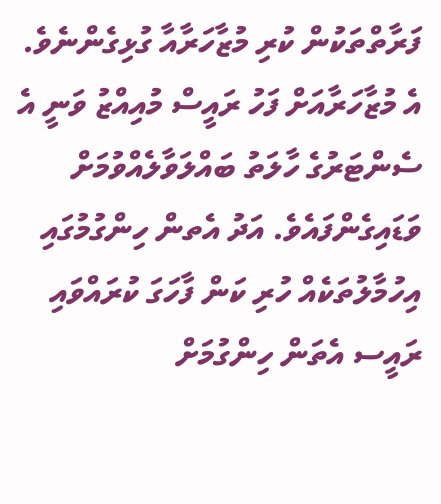ފަރާތްތަކުން ކުރި މުޒާހަރާއާ ގުޅިގެންނެވެ.
އެ މުޒާހަރާއަށް ފަހު ރައީސް މުއިއްޒު ވަނީ އެ ސެންޓަރުގެ ހާލަތު ބައްލަވާލެއްވުމަށް ވަޑައިގެންފައެވެ. އަދު އެތން ހިންގުމުގައި އިހުމާލުތަކެއް ހުރި ކަން ފާހަގަ ކުރައްވައި ރައީސ އެތަން ހިންގުމަށް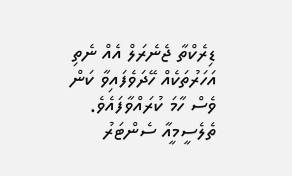ޑިރެކްތާ ޖެނެރަލް އެއް ނެތި އަހަރުތަކެއް ހޭދަވެފައިވާ ކަން ވެސް ހާމަ ކުރައްވާފައެވެ.
ތެލެސީމީއާ ސެންޓަރު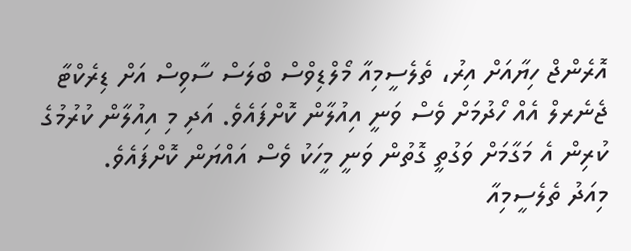އޮރެންޖް ހިޔާއަށް އިރު، ތެލެސީމިއާ މޯލްޑިވްސް ބްލަސް ސާވިސް އަށް ޑިރެކްޓާ ޖެނެރލް އެއް ހޯދުމަށް ވެސް ވަނީ އިއުލާން ކޮށްފައެވެ. އަދި މި އިއުލާން ކުރުމުގެ ކުރިން އެ މަގާމަށް ވަގުތީ ގޮތުން ވަނީ މީހަކު ވެސް އައްޔަން ކޮށްފައެވެ.
މިއަދު ތެލެސީމިއާ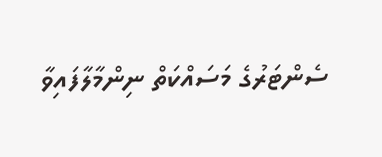ސެންޓަރުގެ މަސައްކަތް ނިންމާލާފައިވާ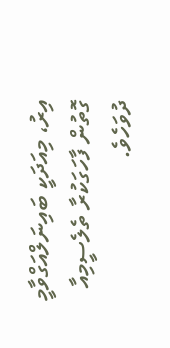އިރު، މިއަދަކީ ބައިނަލްއަގްވާމީ ގޮތުން ފާހަގަކުރާ ތެލެސީމިއާ ދުވަހެވެ.